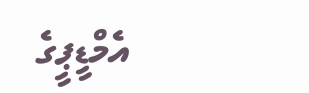އެމްޑީޕީގެ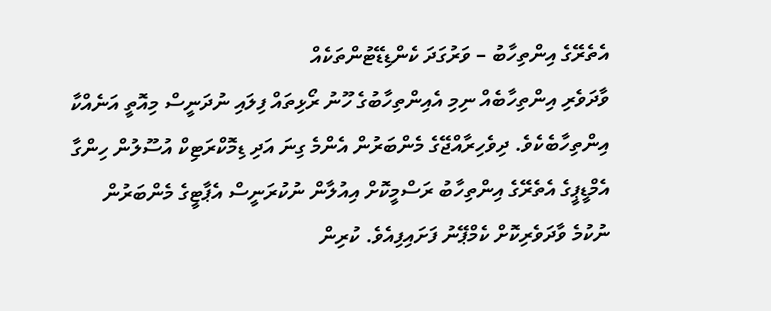އެތެރޭގެ އިންތިހާބު – ވަރުގަދަ ކެންޑިޑޭޓުންތަކެއް
ވާދަވެރި އިންތިހާބެއް ނިމި އެއިންތިހާބުގެ ހޫނު ރޯޅިތައް ފިލައި ނުދަނީސް މިއޮތީ އަނެއްކާ އިންތިހާބެކެވެ. ދިވެހިރާއްޖޭގެ މެންބަރުން އެންމެ ގިނަ އަދި ޑިމޮކްރަޓިކް އުސޫލުން ހިންގާ އެމްޑީޕީގެ އެތެރޭގެ އިންތިހާބު ރަސްމީކޮށް އިއުލާން ނުކުރަނީސް އެޕާޓީގެ މެންބަރުން ނުކުމެ ވާދަވެރިކޮށް ކެމްޕޭނު ފަށައިފިއެވެ. ކުރިން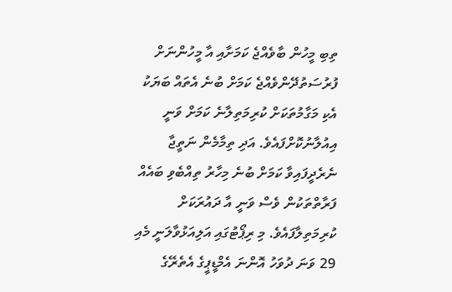ތިބި މީހުން ބާވެއްޖެ ކަމަށާއި އާ މީހުންނަށް ފުރުސަތުދޭންވެއްޖެ ކަމަށް ބުނެ އެތައް ބަޔަކު އެކި މަގާމުތަކަށް ކުރިމަތިލާނެ ކަމަށް ވަނީ އިއުލާނުކޮށްފައެވެ. އަދި ތިމާމެން ނަތީޖާ ނެރެދީފައިވާ ކަމަށް ބުނެ މިހާރު ތިއްބެވި ބައެއް ފަރާތްތަކުން ވެސް ވަނީ އާ ދައުރަކަށް ކުރިމަތިލާފައެވެ. މި ރިޕޯޓުގައި އަލިއަޅުވާލަނީ މެއި 29 ވަނަ ދުވަހު އޮންނަ އެމްޑީޕީގެ އެތެރޭގެ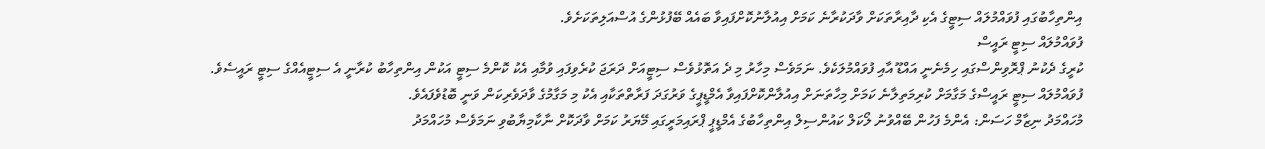އިންތިހާބުގައި ފުވައްމުލައް ސިޓީގެ އެކި ދާއިރާތަކަށް ވާދަކުރާނެ ކަމަށް އިއުލާނުކޮށްފައިވާ ބައެއް ބޭފުޅުންގެ އުސްއަލިތަކަށެވެ.
ފުވައްމުލައް ސިޓީ ރައީސް
ކުރީގެ ދެކުނު ޕްރޮވިންސްގައި ހިމެނެނީ އައްޑޫ އާއި ފުވައްމުލަކެވެ. ނަމަވެސް މިހާރު މި ދެ އަތޮޅުވެސް ސިޓީއަށް ދަރަޖަ ކުރެވިފައި ވުމާއި އެކު ކޮންމެ ސިޓީ އަކުން އިންތިހާބު ކުރާނީ އެ ސިޓީއެއްގެ ސިޓީ ރައީސެވެ. ފުވައްމުލައް ސިޓީ ރައީސްގެ މަގާމަށް ކުރިމަތިލާނެ ކަމަށް މިހާތަނަށް އިއުލާންކޮށްފައިވާ އެމްޑީޕީގެ ވަރުގަދަ ފަރާތްތަކާއި އެކު މި މަގާމުގެ ވާދަވެރިކަން ވަނީ ބޮޑުވެފައެވެ.
މުހައްމަދު ނިޒާމް ހަސަން: އެންމެ ފަހުން ބޭއްވުނު ލޯކަލް ކައުންސިލް އިންތިހާބުގެ އެމްޑީޕީ ޕްރައިމަރީގައި މޭޔަރު ކަމަށް ވާދަކޮށް ނާކާމިޔާބުވި ނަމަވެސް މުހައްމަދު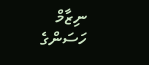ނިޒާމް ހަސަންގެ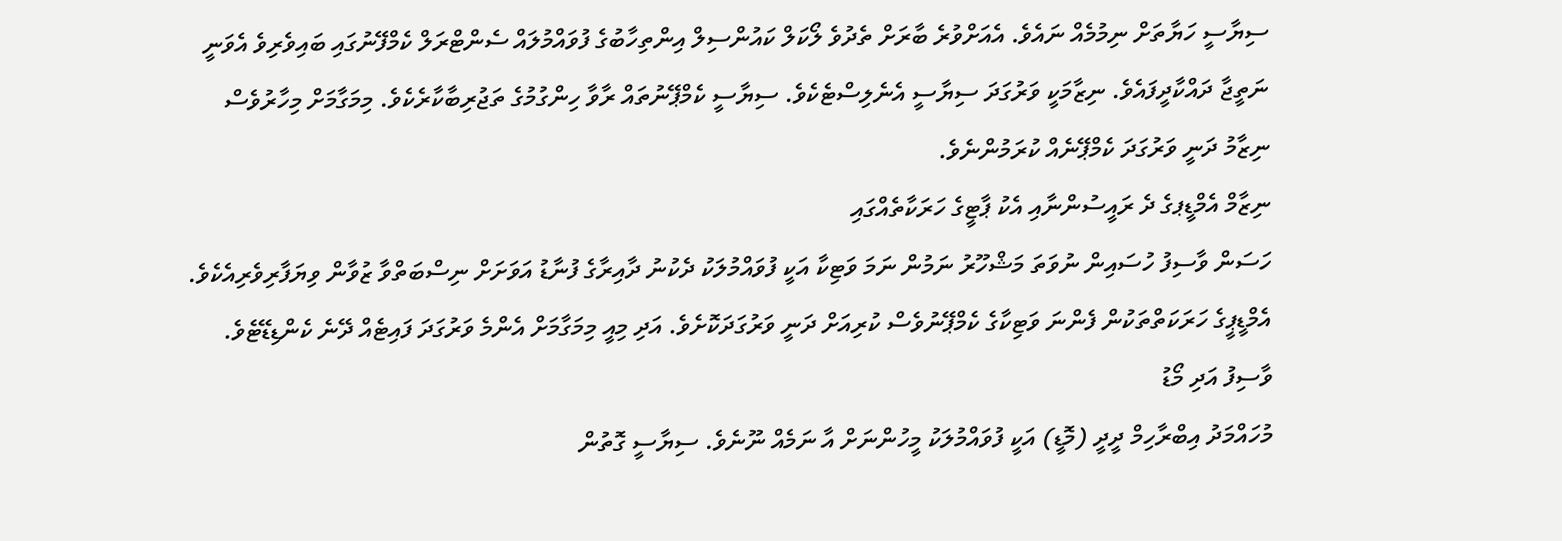ސިޔާސީ ހަޔާތަށް ނިމުމެއް ނައެވެ. އެއަށްވުރެ ބާރަށް ތެދުވެ ލޯކަލް ކައުންސިލް އިންތިހާބުގެ ފުވައްމުލައް ސެންޓްރަލް ކެމްފޭނުގައި ބައިވެރިވެ އެވަނީ ނަތީޖާ ދައްކާދީފައެވެ. ނިޒާމަކީ ވަރުގަދަ ސިޔާސީ އެނެލިސްޓެކެވެ. ސިޔާސީ ކެމްޕޭނުތައް ރާވާ ހިންގުމުގެ ތަޖުރިބާކާރެކެވެ. މިމަގާމަށް މިހާރުވެސް ނިޒާމު ދަނީ ވަރުގަދަ ކެމްޕޭނެއް ކުރަމުންނެވެ.
ނިޒާމް އެމްޑީޕގެ ދެ ރައީސުންނާއި އެކު ޕާޓީގެ ހަރަކާތެއްގައި
ހަސަން ވާސިފު ހުސައިން ނުވަތަ މަޝްހޫރު ނަމުން ނަމަ ވަޓިކާ އަކީ ފުވައްމުލަކު ދެކުނު ދާއިރާގެ ފުނާޑު އަވަށަށް ނިސްބަތްވާ ޒުވާން ވިޔަފާރިވެރިއެކެވެ. އެމްޑީޕީގެ ހަރަކަތްތަކުން ފެންނަ ވަޓިކާގެ ކެމްޕޭނުވެސް ކުރިއަށް ދަނީ ވަރުގަދަކޮށެވެ. އަދި މިއީ މިމަގާމަށް އެންމެ ވަރުގަދަ ފައިޓެއް ދޭނެ ކެންޑިޑޭޓެވެ.
ވާސިފު އަދި މޯޑު
މުހައްމަދު އިބްރާހިމް ދީދީ (މޮޑީ) އަކީ ފުވައްމުލަކު މީހުންނަށް އާ ނަމެއް ނޫނެވެ. ސިޔާސީ ގޮތުން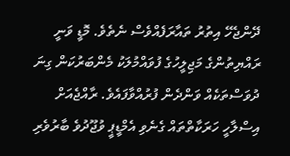ދޭންޖެހޭ އިތުރު ތައާރަފެއްވެސް ނެތެވެ. މޮޑީ ވަނީ ރައްޔިތުންގެ މަޖިލީހުގެ ފުވައްމުލަކު މެންބަރުކަން ގިނަ ދުވަސްތަކެއް ވަންދެން ފުރުއްވާފައެވެ. ރާއްޖެއަށް އިސްލާހީ ހަރަކާތްތައް ގެނެވި އެމްޑީޕީ ވުޖޫދުވެ ބާރުވެރި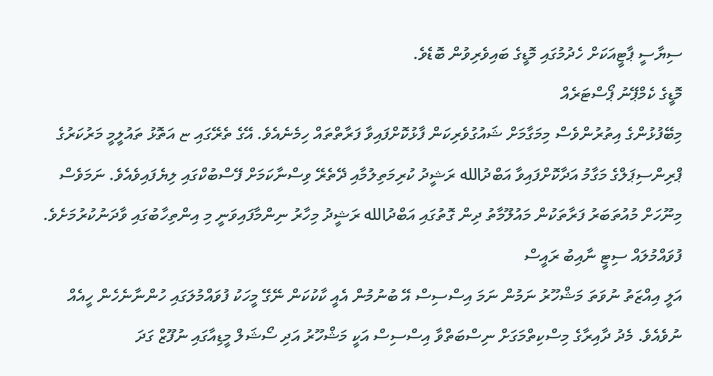ސިޔާސީ ޕާޓީއަކަށް ހެދުމުގައި މޮޑީގެ ބައިވެރިވުން ބޮޑެވެ.
މޮޑީގެ ކެމްޕޭނު ޕޯސްޓަރެއް
މިބޭފުޅުންގެ އިތުރުންވެސް މިމަގާމަށް ޝައުގުވެރިކަން ފާޅުކޮށްފައިވާ ފަރާތްތައް ހިމެނެއެވެ. އޭގެ ތެރޭގައި ޏ އަތޮޅު ތައުލީމީ މަރުކަރުގެ ޕްރިންސިޕަލްގެ މަގާމު އަދާކޮށްފައިވާ އަބްދުالله ރަޝީދު ކުރިމަތިލުމާއި ދޭތެރޭ ވިސްނާކަމަށް ފޭސްބުކްގައި ލިޔެފައިވެއެވެ. ނަމަވެސް މިނޫހަށް މުއުތަބަރު ފަރާތަކުން މައުލޫމާތު ދިން ގޮތުގައި އަބްދުالله ރަޝީދު މިހާރު ނިންމާފައިވަނީ މި އިންތިހާބުގައި ވާދަނުކުރުމަށެވެ.
ފުވައްމުލައް ސިޓީ ނާއިބު ރައީސް
އަލީ އިއްޒަތު ނުވަތަ މަޝްހޫރު ނަމުން ނަމަ އިސްސިސް އޭ ބުނުމުން އެއީ ކާކުކަން ނޭގޭ މީހަކު ފުވައްމުލަގައި ހުންނާނެހެން ހީއެއް ނުވެއެވެ. މެދު ދާއިރާގެ މިސްކިތްމަގަށް ނިސްބަތްވާ އިސްސިސް އަކީ މަޝްހޫރު އަދި ސޯޝަލް މީޑިއާގައި ނުފޫޒް ގަދަ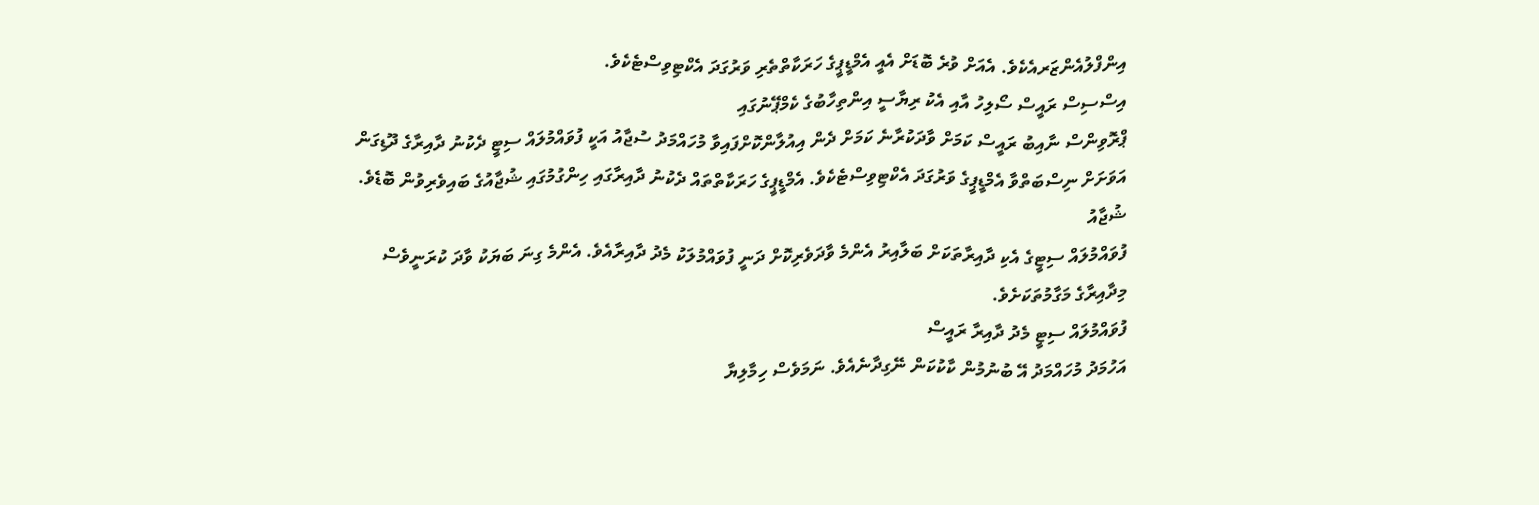އިންފްލުއެންޒަރއެކެވެ. އެއަށް ވުރެ ބޮޑަށް އެއީ އެމްޑީޕީގެ ހަރަކާތްތެރި ވަރުގަދަ އެކްޓިވިސްޓެކެވެ.
އިސްސިސް ރައީސް ސޯލިހު އާއި އެކު ރިޔާސީ އިންތިހާބުގެ ކެމްޕޭނުގައި
ޕްރޮވިންސް ނާއިބު ރައީސް ކަމަށް ވާދަކުރާނެ ކަމަށް ދެން އިއުލާންކޮށްފައިވާ މުހައްމަދު ސުޖާއު އަކީ ފުވައްމުލައް ސިޓީ ދެކުނު ދާއިރާގެ ދޫޑިގަން އަވަށަށް ނިސްބަތްވާ އެމްޑީޕީގެ ވަރުގަދަ އެކްޓިވިސްޓެކެވެ. އެމްޑީޕީގެ ހަރަކާތްތައް ދެކުނު ދާއިރާގައި ހިންގުމުގައި ޝުޖާއުގެ ބައިވެރިވުން ބޮޑެވެ.
ޝުޖާއު
ފުވައްމުލައް ސިޓީގެ އެކި ދާއިރާތަކަށް ބަލާއިރު އެންމެ ވާދަވެރިކޮށް ދަނީ ފުވައްމުލަކު މެދު ދާއިރާއެވެ. އެންމެ ގިނަ ބަޔަކު ވާދަ ކުރަނީވެސް މިދާއިރާގެ މަގާމުތަކަށެވެ.
ފުވައްމުލައް ސިޓީ މެދު ދާއިރާ ރައީސް
އަހުމަދު މުހައްމަދު އޭ ބުނުމުން ކާކުކަން ނޭގިދާނެއެވެ. ނަމަވެސް ހިމާލިޔާ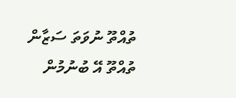ތުއްތޫ ނުވަތަ ސަޒާން ތުއްތޫ އޭ ބުނުމުން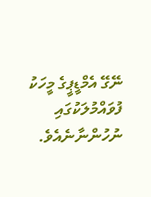ނޭގޭ އެމްޑީޕީގެ މީހަކު ފުވައްމުލަކުގައި ނުހުންނާނެއެވެ.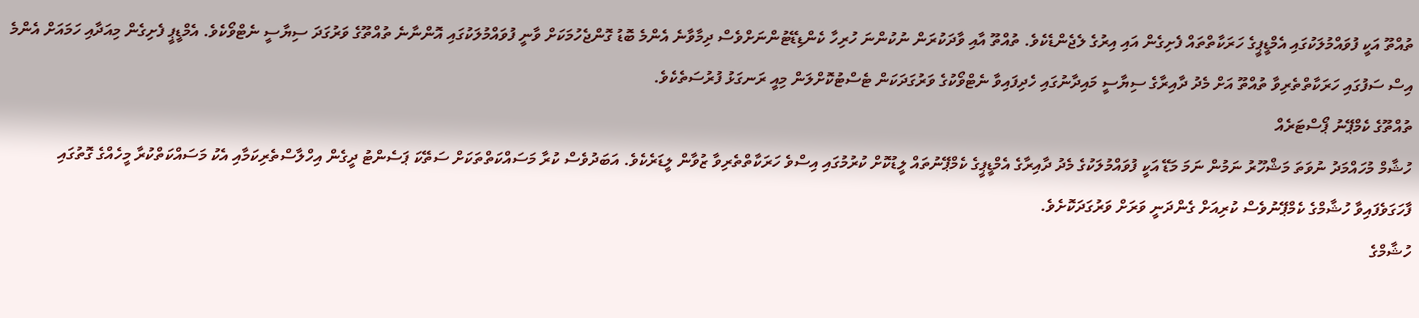ތުއްތޫ އަކީ ފުވައްމުލަކުގައި އެމްޑީޕީގެ ހަރަކާތްތައް ފެށިގެން އައި އިރުގެ ލެޖެންޑެކެވެ. ތުއްތޫ އާއި ވާދަކުރަން ނުކުންނަ ހުރިހާ ކެންޑިޑޭޓުންނަށްވެސް ދިމާވާނެ އެންމެ ބޮޑު ގޮންޖެހުމަކަށް ވާނީ ފުވައްމުލަކުގައި އޮންނާނެ ތުއްތޫގެ ވަރުގަދަ ސިޔާސީ ނެޓްވޯކެވެ. އެމްޑީޕީ ފެށިގެން މިއަދާއި ހަމައަށް އެންމެ އިސް ސަފުގައި ހަރަކާތްތެރިވާ ތުއްތޫ އަށް މެދު ދާއިރާގެ ސިޔާސީ މައިދާނުގައި ހެދިފައިވާ ނެޓްވޯކުގެ ވަރުގަދަކަން ޓެސްޓުކޮށްލަން މިއީ ރަނގަޅު ފުރުސަތެކެވެ.
ތުއްތޫގެ ކެމްޕޭނު ޕޯސްޓަރެއް
ހުޝާމް މުހައްމަދު ނުވަތަ މަޝްހޫރު ނަމުން ނަމަ މަޑޭ އަކީ ފުވައްމުލަކުގެ މެދު ދާއިރާގެ އެމްޑީޕީގެ ކެމްޕޭނުތައް ލީޑުކޮށް ކުރުމުގައި އިސްވެ ހަރަކާތްތެރިވާ ޒުވާން ލީޑަރެކެވެ. އަބަދުވެސް ކުރާ މަސައްކަތްތަކަށް ސަތޭކަ ޕަސެންޓު ދީގެން އިހްލާސްތެރިކަމާއި އެކު މަސައްކަތްކުރާ މީހެއްގެ ގޮތުގައި ފާހަގަވެފައިވާ ހުޝާމްގެ ކެމްޕޭނުވެސް ކުރިއަށް ގެންދަނީ ވަރަށް ވަރުގަދަކޮށެވެ.
ހުޝާމްގެ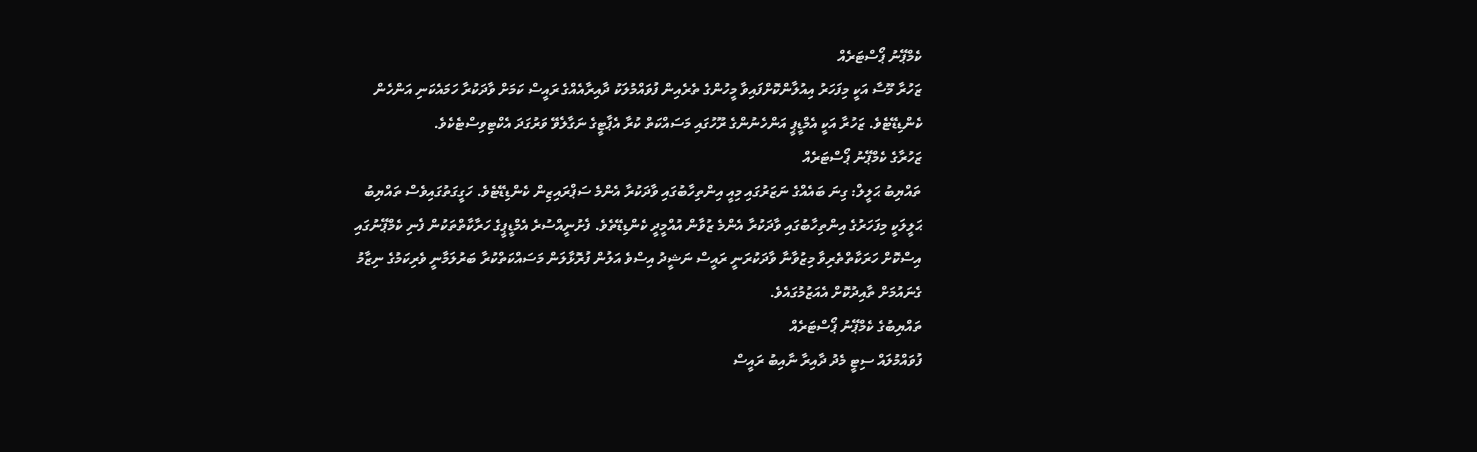ކެމްޕޭނު ޕޯސްޓަރެއް
ޒަހުރާ މޫސާ އަކީ މިފަހަރު އިއުލާންކޮށްފައިވާ މީހުންގެ ތެރެއިން ފުވައްމުލަކު ދާއިރާއެއްގެ ރައީސް ކަމަށް ވާދަކުރާ ހަމައެކަނި އަންހެން ކެންޑިޑޭޓެވެ. ޒަހުރާ އަކީ އެމްޑީޕީ އަންހެނުންގެ ރޫހުގައި މަސައްކަތް ކުރާ އެޕާޓީގެ ނަގާލެވޭ ވަރުގަދަ އެކްޓިވިސްޓެކެވެ.
ޒަހުރާގެ ކެމްޕޭނު ޕޯސްޓަރެއް
ތައްޔިބު ޙަލީލް: ގިނަ ބައެއްގެ ނަޒަރުގައި މިއީ އިންތިހާބުގައި ވާދަކުރާ އެންމެ ސަޕްރައިޒިން ކެންޑިޑޭޓެވެ. ހަގީގަތުގައިވެސް ތައްޔިބު ޙަލީލަކީ މިފަހަރުގެ އިންތިހާބުގައި ވާދަކުރާ އެންމެ ޒުވާން އުއްމީދީ ކެންޑިޑޭތެވެ. ފެށުނީއްސުރެ އެމްޑީޕީގެ ހަރާކާތްތަކުން ފެނި ކެމްޕޭނުގައި އިސްކޮށް ހަރަކާތްތެރިވާ މިޒުވާނާ ވާދަކުރަނީ ރައީސް ނަޝީދު އިސްވެ އަލުން ފުރޮޅާލަން މަސައްކަތްކުރާ ބަރުލަމާނީ ވެރިކަމުގެ ނިޒާމު ގެނައުމަށް ތާއިދުކޮށް އެއަޒުމުގައެވެ.
ތައްޔިބުގެ ކެމްޕޭނު ޕޯސްޓަރެއް
ފުވައްމުލައް ސިޓީ މެދު ދާއިރާ ނާއިބު ރައީސް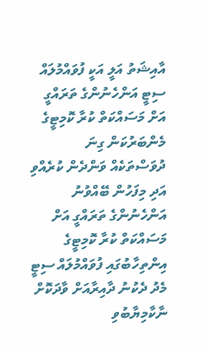އާއިޝަތު އަލީ އަކީ ފުވައްމުލައް ސިޓީ އަންހެނުންގެ ތަރައްގީ އަށް މަސައްކަތް ކުރާ ކޮމިޓީގެ މެންބަރުކަން ގިނަ ދުވަސްތަކެއް ވަންދެން ކުރެއްވި އަދި މިފަހުން ބޭއްވުނު އަންހެނުންގެ ތަރައްގީ އަށް މަސައްކަތް ކުރާ ކޮމިޓީގެ އިންތިހާބުގައި ފުވައްމުލައް ސިޓީ މެދު ދެކުނު ދާއިރާއަށް ވާދަކޮށް ނާކާމިޔާބުވި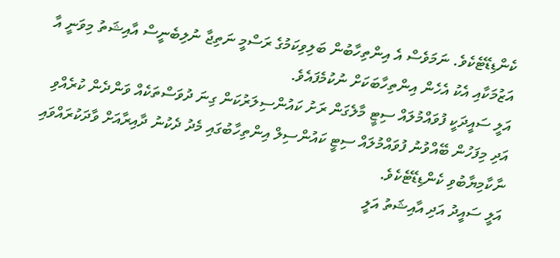ކެންޑިޑޭޓެކެވެ. ނަމަވެސް އެ އިންތިހާބުން ބަލިވިކަމުގެ ރަސްމީ ނަތިޖާ ނުލިބެނީސް އާއިޝަތު މިވަނީ އާ އަޒުމަކާއި އެކު އެހެން އިންތިހާބަކަށް ނުކުމެފައެވެ.
އަލީ ސައީދަކީ ފުވައްމުލައް ސިޓީ މާލެގަން ރަށު ކައުންސިލަރުކަން ގިނަ ދުވަސްތަކެއް ވަންދެން ކުރެއްވި އަދި މިފަހުން ބޭއްވުނު ފުވައްމުލައް ސިޓީ ކައުންސިލް އިންތިހާބުގައި މެދު ދެކުނު ދާއިރާއަށް ވާދަކުރައްވައި ނާކާމިޔާބުވި ކެންޑިޑޭޓެކެވެ.
އަލީ ސައީދު އަދި އާއިޝަތު އަލީ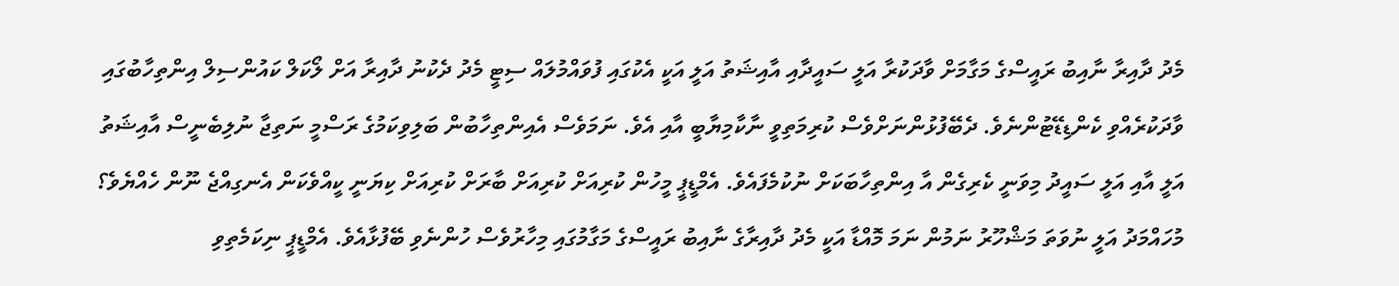މެދު ދާއިރާ ނާއިބު ރައީސްގެ މަގާމަށް ވާދަކުރާ އަލީ ސައީދާއި އާއިޝަތު އަލީ އަކީ އެކުގައި ފުވައްމުލައް ސިޓީ މެދު ދެކުނު ދާއިރާ އަށް ލޯކަލް ކައުންސިލް އިންތިހާބުގައި ވާދަކުރެއްވި ކެންޑިޑޭޓުންނެވެ. ދެބޭފުޅުންނަށްވެސް ކުރިމަތިވީ ނާކާމިޔާބީ އާއި އެވެ. ނަމަވެސް އެއިންތިހާބުން ބަލިވިކަމުގެ ރަސްމީ ނަތިޖާ ނުލިބެނީސް އާއިޝަތު އަލީ އާއި އަލީ ސައީދު މިވަނީ ކެރިގެން އާ އިންތިހާބަކަށް ނުކުމެފައެވެ. އެމްޑީޕީ މީހުން ކުރިއަށް ކުރިއަށް ބާރަށް ކުރިއަށް ކިޔަނީ ކީއްވެކަން އެނގިއްޖެ ނޫން ހެއްޔެވެ؟
މުހައްމަދު އަލީ ނުވަތަ މަޝްހޫރު ނަމުން ނަމަ މޮއްޑާ އަކީ މެދު ދާއިރާގެ ނާއިބު ރައީސްގެ މަގާމުގައި މިހާރުވެސް ހުންނެވި ބޭފުޅާއެވެ. އެމްޑީޕީ ނިކަމެތިވި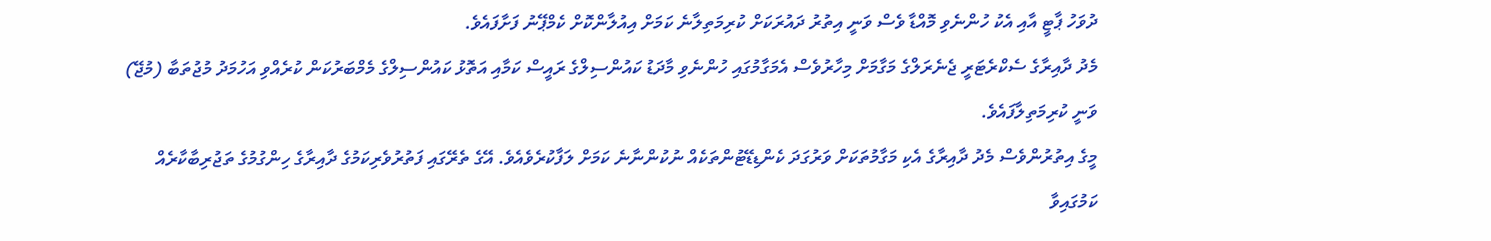ދުވަހު ޕާޓީ އާއި އެކު ހުންނެވި މޮއްޑާ ވެސް ވަނީ އިތުރު ދައުރަކަށް ކުރިމަތިލާނެ ކަމަށް އިއުލާންކޮށް ކެމްޕޭނު ފަށާފައެވެ.
މެދު ދާއިރާގެ ސެކްރެޓަރީ ޖެނެރަލްގެ މަގާމަށް މިހާރުވެސް އެމަގާމުގައި ހުންނެވި މާދަޑު ކައުންސިލްގެ ރައީސް ކަމާއި އަތޮޅު ކައުންސިލްގެ މެމްބަރުކަން ކުރެއްވި އަހުމަދު މުޖުތަބާ (މުޖޭ) ވަނީ ކުރިމަތިލާފައެވެ.
މީގެ އިތުރުންވެސް މެދު ދާއިރާގެ އެކި މަގާމުތަކަށް ވަރުގަދަ ކެންޑިޑޭޓުންތަކެއް ނުކުންނާނެ ކަމަށް ލަފާކުރެވެއެވެ. އޭގެ ތެރޭގައި ފަތުރުވެރިކަމުގެ ދާއިރާގެ ހިންގުމުގެ ތަޖުރިބާކާރެއް ކަމުގައިވާ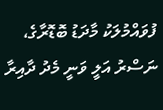ފުވައްމުލަކު މާދަޑު ބޮޑޮރާގެ، ނަސްރު އަލީ ވަނީ މެދު ދާއިރާ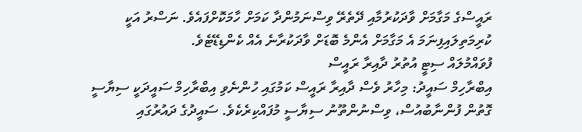ރައީސްގެ މަގާމަށް ވާދަކުރުމާއި ދޭތެރޭ ވިސްނަމުންދާ ކަމަށް ހާމަކޮށްފައެވެ. ނަސްރު އަކީ ކުރިމަތިލައިފިނަމަ އެ މަގާމަށް އެންމެ ބޮޑަށް ވާދަކުރާނެ އެއް ކެންޑިޑޭޓެވެ.
ފުވައްމުލައް ސިޓީ އުތުރު ދާއިރާ ރައީސް
އިބްރާހިމް ސައީދު: މިހާރު ވެސް ދާއިރާ ރައީސް ކަމުގައި ހުންނެވި އިބްރާހިމް ސައީދަކީ ސިޔާސީ ގޮތުން ފުންނާބުއުސް، ވިސްނުންތޫނު ސިޔާސީ މުފައްކިރެކެވެ. ސައީދުގެ ދައުރުގައި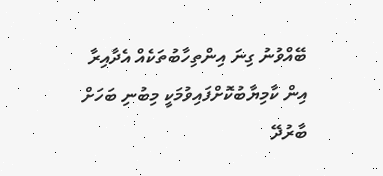ބޭއްވުނު ގިނަ އިންތިހާބުތަކެއް އެދާއިރާ އިން ކާމިޔާބުކޮށްފައިވުމަކީ މިބުނި ބަހަށް ބާރުދޭ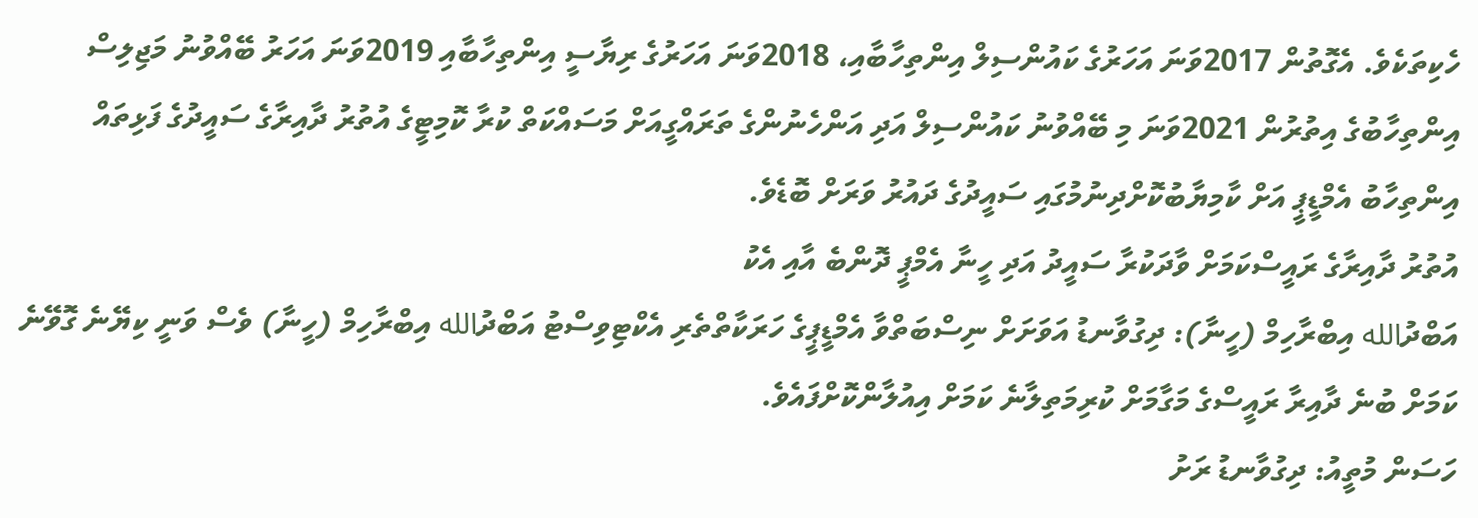ހެކިތަކެވެ. އެގޮތުން 2017ވަނަ އަހަރުގެ ކައުންސިލް އިންތިހާބާއި، 2018ވަނަ އަހަރުގެ ރިޔާސީ އިންތިހާބާއި 2019ވަނަ އަހަރު ބޭއްވުނު މަޖިލިސް އިންތިހާބުގެ އިތުރުން 2021ވަނަ މި ބޭއްވުނު ކައުންސިލް އަދި އަންހެނުންގެ ތަރައްގީއަށް މަސައްކަތް ކުރާ ކޮމިޓީގެ އުތުރު ދާއިރާގެ ސައީދުގެ ފަޅިތައް އިންތިހާބު އެމްޑީޕީ އަށް ކާމިޔާބުކޮށްދިނުމުގައި ސައީދުގެ ދައުރު ވަރަށް ބޮޑެވެ.
އުތުރު ދާއިރާގެ ރައީސްކަމަށް ވާދަކުރާ ސައީދު އަދި ހީނާ އެމްޕީ ދޮންބެ އާއި އެކު
އަބްދުالله އިބްރާހިމް (ހީނާ): ދިގުވާނޑު އަވަށަށް ނިސްބަތްވާ އެމްޑީޕީގެ ހަރަކާތްތެރި އެކްޓިވިސްޓު އަބްދުالله އިބްރާހިމް (ހީނާ) ވެސް ވަނީ ކިޔޭނެ ގޮވޭނެ ކަމަށް ބުނެ ދާއިރާ ރައީސްގެ މަގާމަށް ކުރިމަތިލާނެ ކަމަށް އިއުލާންކޮށްފައެވެ.
ހަސަން މުތީއު: ދިގުވާނޑު ރަށު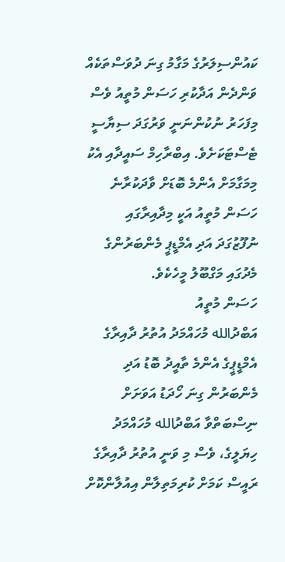ކައުންސިލަރުގެ މަގާމު ގިނަ ދުވަސްތަކެއް ވަންދެން އަދާކުރި ހަސަން މުތީއު ވެސް މިފަހަރު ނުކުންނަނީ ވަރުގަދަ ސިޔާސީ ޓެސްޓަކަށެވެ. އިބްރާހިމް ސައީދާއި އެކު މިމަގާމަށް އެންމެ ބޮޑަށް ވާދަކުރާނެ ހަސަން މުތީއު އަކީ މިދާއިރާގައި ނުފޫޒުގަދަ އަދި އެމްޑީޕީ މެންބަރުންގެ މެދުގައި މަގްބޫލު މީހެކެވެ.
ހަސަން މުތީއު
އަބްދުالله މުހައްމަދު އުތުރު ދާއިރާގެ އެމްޑީޕީގެ އެންމެ ތާއީދު ބޮޑު އަދި މެންބަރުން ގިނަ ހޯދަޑު އަވަށަށް ނިސްބަތްވާ އަބްދުالله މުހައްމަދު ހިޔަލީގެ، ވެސް މި ވަނީ އުތުރު ދާއިރާގެ ރައީސް ކަމަށް ކުރިމަތިލާން އިއުލާންކޮށް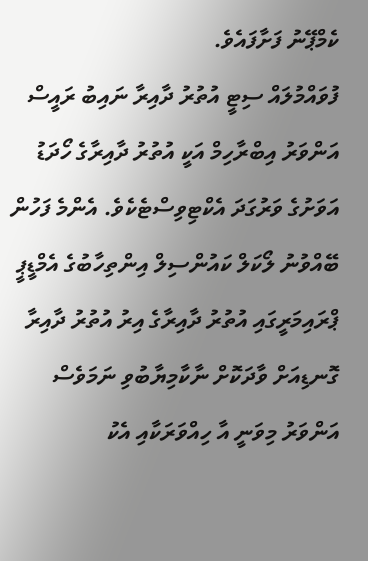ކެމްޕޭނު ފަށާފައެވެ.
ފުވައްމުލައް ސިޓީ އުތުރު ދާއިރާ ނައިބު ރައީސް
އަންވަރު އިބްރާހިމް އަކީ އުތުރު ދާއިރާގެ ހޯދަޑު އަވަށުގެ ވަރުގަދަ އެކްޓިވިސްޓެކެވެ. އެންމެ ފަހުން ބޭއްވުނު ލޯކަލް ކައުންސިލް އިންތިހާބުގެ އެމްޑީޕީ ޕްރައިމަރީގައި އުތުރު ދާއިރާގެ އިރު އުތުރު ދާއިރާ ގޮނޑިއަށް ވާދަކޮށް ނާކާމިޔާބުވި ނަމަވެސް އަންވަރު މިވަނީ އާ ހިއްވަރަކާއި އެކު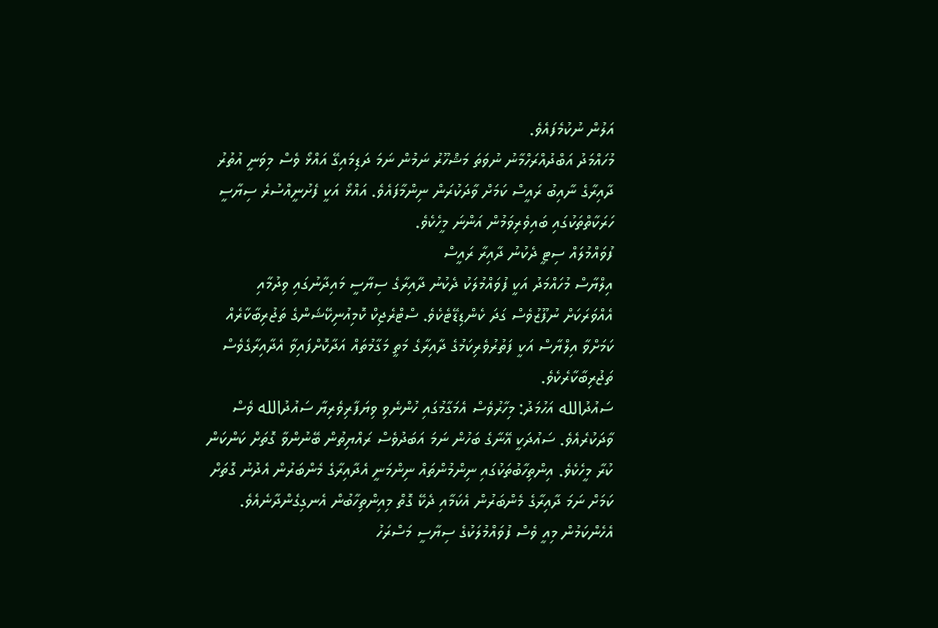އަލުން ނުކުމެފައެވެ.
މުހައްމަދު އަބްދުއްރަހްމާނު ނުވަތަ މަޝްހޫރު ނަމުން ނަމަ ދަޑިމައިގޭ އައްޅޯ ވެސް މިވަނީ އުތުރު ދާއިރާގެ ނާއިބު ރައީސް ކަމަށް ވާދަކުރަން ނިންމާފައެވެ. އައްޅޯ އަކީ ފެށުނީއްސުރެ ސިޔާސީ ހަރަކާތްތަކުގައި ބައިވެރިވަމުން އަންނަ މީހެކެވެ.
ފުވައްމުލައް ސިޓީ ދެކުނު ދާއިރާ ރައީސް
އިލްޔާސް މުހައްމަދު އަކީ ފުވައްމުލަކު ދެކުނު ދާއިރާގެ ސިޔާސީ މައިދާނުގައި ވިދުމާއި އެއްވަރަކަށް ނުފޫޒުވެސް ގަދަ ކެންޑިޑޭޓެކެވެ. ސްޓްރެޖިކް ކޮމިއުނިކޭޝަންގެ ތަޖުރިބާކާރެއް ކަމަށްވާ އިލްޔާސް އަކީ ފަތުރުވެރިކަމުގެ ދާއިރާގެ މަތީ މަގާމުތައް އަދާކޮށްފައިވާ އެދާއިރާގެވެސް ތަޖުރިބާކާރެކެވެ.
ސައުދުالله އަހުމަދު: މިހާރުވެސް އެމަގާމުގައި ހުންނެވި ވިޔަފާރިވެރިޔާ ސައުދުالله ވެސް ވާދަކުރެއެވެ. ސައުދަކީ އޭނާގެ ބަހުން ނަމަ އަބަދުވެސް ރައްޔިތުން ބޭނުންވާ ގޮތަށް ކަންކަން ކުރާ މީހެކެވެ. އިންތިހާބުތަކުގައި ނިންމުންތައް ނިންމަނީ އެދާއިރާގެ މެންބަރުން އެދުނު ގޮތަށް ކަމަށް ނަމަ ދާއިރާގެ މެންބަރުން އެކަމާއި ދެކޭ ގޮތް މިއިންތިހާބުން އެނގިގެންދާނެއެވެ. އެހެންކަމުން މިއީ ވެސް ފުވައްމުލަކުގެ ސިޔާސީ މަސްރަހު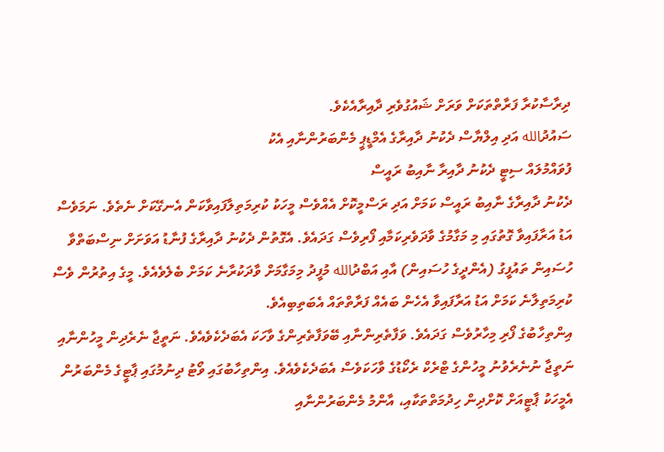ދިރާސާކުރާ ފަރާތްތަކަށް ވަރަށް ޝައުގުވެރި ދާއިރާއެކެވެ.
ސައުދުالله އަދި އިލްޔާސް ދެކުނު ދާއިރާގެ އެމްޑީޕީ މެންބަރުންނާއި އެކު
ފުވައްމުލައް ސިޓީ ދެކުނު ދާއިރާ ނާއިބު ރައީސް
ދެކުނު ދާއިރާގެ ނާއިބު ރައީސް ކަމަށް އަދި ރަސްމީކޮށް އެއްވެސް މީހަކު ކުރިމަތިލާފައިވާކަން އެނގޭކަށް ނެތެވެ. ނަމަވެސް އަޑު އަރާފައިވާ ގޮތުގައި މި މަގާމުގެ ވާދަވެރިކަމާއި ފޯރިވެސް ގަދައެވެ. އެގޮތުން ދެކުނު ދާއިރާގެ ފުނާޑު އަވަށަށް ނިސްބަތްވާ ހުސައިން ތައުފީގު (އެންދީގެ ހުސައިން) އާއި އަބްދުالله މުފީދު މިމަގާމަށް ވާދަކުރާނެ ކަމަށް ބެލެވެއެވެ. މީގެ އިތުރުން ވެސް ކުރިމަތިލާނެ ކަމަށް އަޑު އަރާފައިވާ އެހެން ބައެއް ފަރާތްތައް އެބަތިބިއެވެ.
އިންތިހާބުގެ ފޯރި މިހާރުވެސް ގަދައެވެ. ވަފާތެރިންނާއި ބޭވަފާތެރިންގެ ވާހަކަ އެބަދެކެވެއެވެ. ނަތީޖާ ނެރެދިން މީހުންނާއި ނަތީޖާ ނުނެރެވުނު މީހުންގެ ޓްރެކް ރެކޯޑުގެ ވާހަކަވެސް އެބަދެކެވެއެވެ. އިންތިހާބުގައި ވޯޓު ދިނުމުގައި ޕާޓީގެ މެންބަރުން އެމީހަކު ޕާޓީއަށް ކޮށްދިން ހިދުމަތްތަކާއި، އާންމު މެންބަރުންނާއި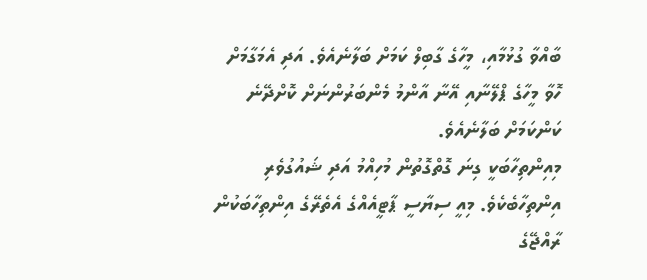ބާއްވާ ގުޅުމާއި، މީހާގެ ގާބިލް ކަމަށް ބަލާނެއެވެ. އަދި އެމަގާމަށް ހޮވާ މީހާގެ ޕްލޭނާއި އޭނާ އާންމު މެންބަރުންނަށް ކޮށްދޭނެ ކަންކަމަށް ބަލާނެއެވެ.
މިއިންތިހާބަކީ ގިނަ ގޮތްގޮތުން މުހިއްމު އަދި ޝައުގުވެރި އިންތިހާބެކެވެ. މިއީ ސިޔާސީ ޕާޓީއެއްގެ އެތެރޭގެ އިންތިހާބަކުން ރާއްޖޭގެ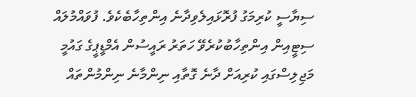ސިޔާސީ ކުރިމަގު ފުރޮޅައިލެވިދާނެ އިންތިހާބެކެވެ. ފުވައްމުލައް ސިޓީއިން އިންތިހާބުކުރެވޭ ހަތަރު ރައީސުން އެމްޑީޕީގެ ގައުމީ މަޖިލިސްގައި ކުރިއަށް ދާނެ ގޮތާއި ނިންމާނެ ނިންމުންތައް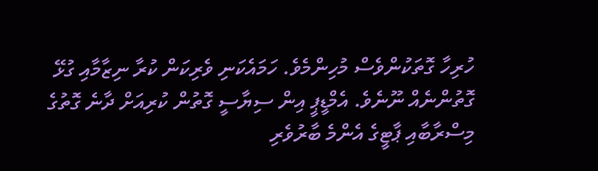ހުރިހާ ގޮތަކުންވެސް މުހިންމެވެ. ހަމައެކަނި ވެރިކަން ކުރާ ނިޒާމާއި ގުޅޭ ގޮތުންނެއް ނޫނެވެ. އެމްޑީޕީ އިން ސިޔާސީ ގޮތުން ކުރިއަށް ދާނެ ގޮތުގެ މިސްރާބާއި ޕާޓީގެ އެންމެ ބާރުވެރި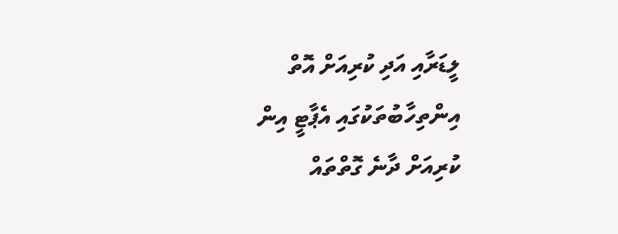ލީޑަރާއި އަދި ކުރިއަށް އޮތް އިންތިހާބުތަކުގައި އެޕާޓީ އިން ކުރިއަށް ދާނެ ގޮތްތައް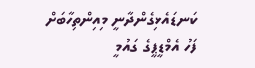ކަނޑައެޅިގެންދާނީ މިއިންތިހާބަށް ފަހު އެމްޑީޕީގެ ގައުމީ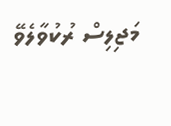މަޖިލިސް ރުކުވާލެވޭ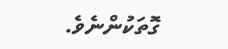ގޮތަކުންނެވެ.